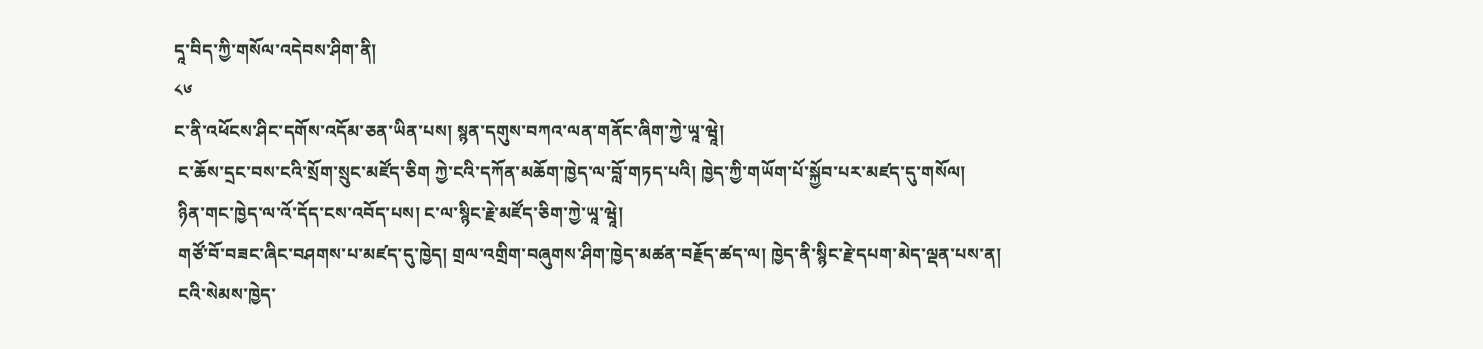དཱ་བིད་ཀྱི་གསོལ་འདེབས་ཤིག་ནི།
༨༦
ང་ནི་འཕོངས་ཤིང་དགོས་འདོམ་ཅན་ཡིན་པས། སྙན་དགུས་བཀའ་ལན་གནོང་ཞིག་ཀྱེ་ཡཱ་ཝཱེ།
 ང་ཆོས་དྲང་བས་ངའི་སྲོག་སྲུང་མཛོད་ཅིག ཀྱེ་ངའི་དཀོན་མཆོག་ཁྱེད་ལ་བློ་གཏད་པའི། ཁྱེད་ཀྱི་གཡོག་པོ་སྐྱོབ་པར་མཛད་དུ་གསོལ།
 ཉིན་གང་ཁྱེད་ལ་འོ་དོད་ངས་འབོད་པས། ང་ལ་སྙིང་རྗེ་མཛོད་ཅིག་ཀྱེ་ཡཱ་ཝཱེ།
 གཙོ་བོ་བཟང་ཞིང་བཤགས་པ་མཛད་དུ་ཁྱེད། གྲལ་འགྲིག་བཞུགས་ཤིག་ཁྱེད་མཚན་བརྗོད་ཚད་ལ། ཁྱེད་ནི་སྙིང་རྗེ་དཔག་མེད་ལྡན་པས་ན།
 ངའི་སེམས་ཁྱེད་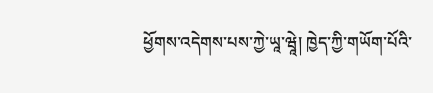ཕྱོགས་འདེགས་པས་ཀྱེ་ཡཱ་ཝཱེ། ཁྱེད་ཀྱི་གཡོག་པོའི་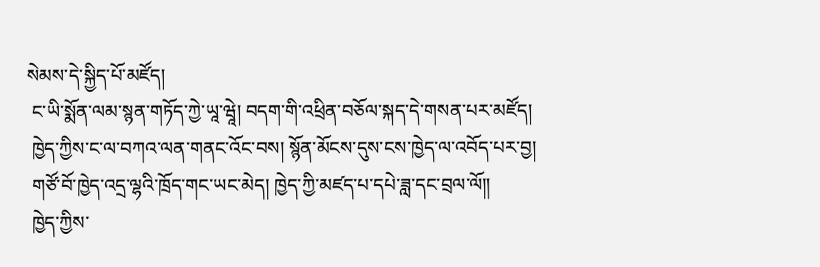སེམས་དེ་སྐྱིད་པོ་མཛོད།
 ང་ཡི་སྨོན་ལམ་སྙན་གཏོད་ཀྱེ་ཡཱ་ཝཱེ། བདག་གི་འཕྲིན་བཅོལ་སྐད་དེ་གསན་པར་མཛོད།
 ཁྱེད་ཀྱིས་ང་ལ་བཀའ་ལན་གནང་འོང་བས། སྙོན་མོངས་དུས་ངས་ཁྱེད་ལ་འབོད་པར་བྱ།
 གཙོ་བོ་ཁྱེད་འདྲ་ལྷའི་ཁྲོད་གང་ཡང་མེད། ཁྱེད་ཀྱི་མཛད་པ་དཔེ་ཟླ་དང་བྲལ་ལོ༎
 ཁྱེད་ཀྱིས་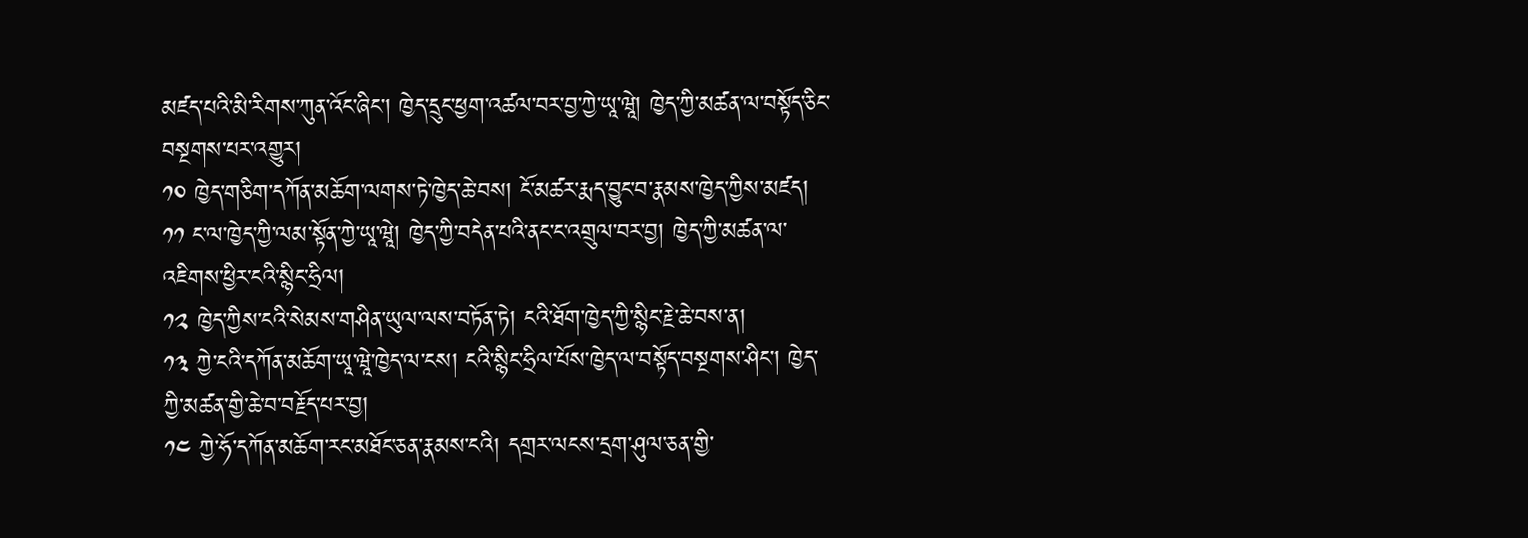མཛད་པའི་མི་རིགས་ཀུན་འོང་ཞིང་། ཁྱེད་དྲུང་ཕྱག་འཚལ་བར་བྱ་ཀྱེ་ཡཱ་ཝཱེ། ཁྱེད་ཀྱི་མཚན་ལ་བསྟོད་ཅིང་བསྔགས་པར་འགྱུར།
༡༠ ཁྱེད་གཅིག་དཀོན་མཆོག་ལགས་ཏེ་ཁྱེད་ཆེ་བས། ངོ་མཚར་རྨད་བྱུང་བ་རྣམས་ཁྱེད་ཀྱིས་མཛད།
༡༡ ང་ལ་ཁྱེད་ཀྱི་ལམ་སྟོན་ཀྱེ་ཡཱ་ཝཱེ། ཁྱེད་ཀྱི་བདེན་པའི་ནང་ང་འགྲུལ་བར་བྱ། ཁྱེད་ཀྱི་མཚན་ལ་འཇིགས་ཕྱིར་ངའི་སྙིང་ཧྲིལ།
༡༢ ཁྱེད་ཀྱིས་ངའི་སེམས་གཤིན་ཡུལ་ལས་བཏོན་ཏེ། ངའི་ཐོག་ཁྱེད་ཀྱི་སྙིང་རྗེ་ཆེ་བས་ན།
༡༣ ཀྱེ་ངའི་དཀོན་མཆོག་ཡཱ་ཝཱེ་ཁྱེད་ལ་ངས། ངའི་སྙིང་ཧྲིལ་པོས་ཁྱེད་ལ་བསྟོད་བསྔགས་ཤིང་། ཁྱེད་ཀྱི་མཚན་གྱི་ཆེ་བ་བརྗོད་པར་བྱ།
༡༤ ཀྱེ་ཧོ་དཀོན་མཆོག་རང་མཐོང་ཅན་རྣམས་ངའི། དགྲར་ལངས་དྲག་ཤུལ་ཅན་གྱི་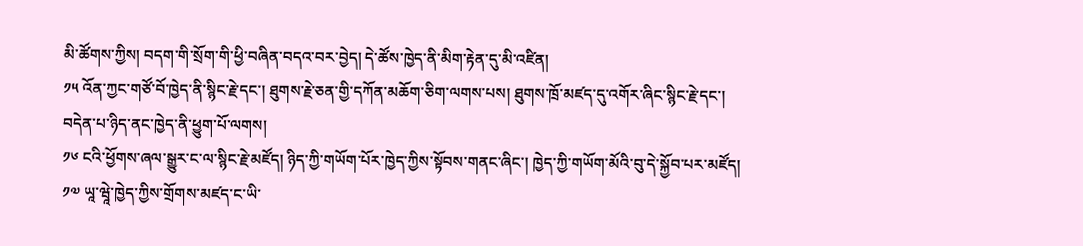མི་ཚོགས་ཀྱིས། བདག་གི་སྲོག་གི་ཕྱི་བཞིན་བདའ་བར་བྱེད། དེ་ཚོས་ཁྱེད་ནི་མིག་རྟེན་དུ་མི་འཛིན།
༡༥ འོན་ཀྱང་གཙོ་བོ་ཁྱེད་ནི་སྙིང་རྗེ་དང་། ཐུགས་རྗེ་ཅན་གྱི་དཀོན་མཆོག་ཅིག་ལགས་པས། ཐུགས་ཁྲོ་མཛད་དུ་འགོར་ཞིང་སྙིང་རྗེ་དང་། བདེན་པ་ཉིད་ནང་ཁྱེད་ནི་ཕྱུག་པོ་ལགས།
༡༦ ངའི་ཕྱོགས་ཞལ་སྒྱུར་ང་ལ་སྙིང་རྗེ་མཛོད། ཉིད་ཀྱི་གཡོག་པོར་ཁྱེད་ཀྱིས་སྟོབས་གནང་ཞིང་། ཁྱེད་ཀྱི་གཡོག་མོའི་བུ་དེ་སྐྱོབ་པར་མཛོད།
༡༧ ཡཱ་ཝཱེ་ཁྱེད་ཀྱིས་གྲོགས་མཛད་ང་ཡི་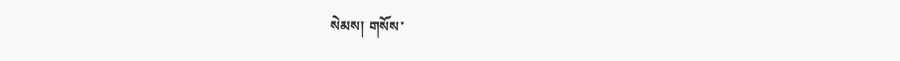སེམས། གསོས་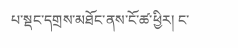པ་སྡང་དགྲས་མཐོང་ནས་ངོ་ཚ་ཕྱིར། ང་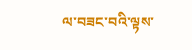ལ་བཟང་བའི་ལྟས་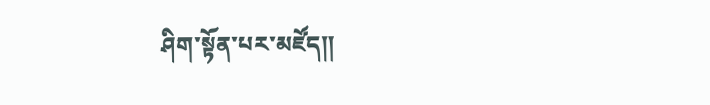ཤིག་སྟོན་པར་མཛོད༎